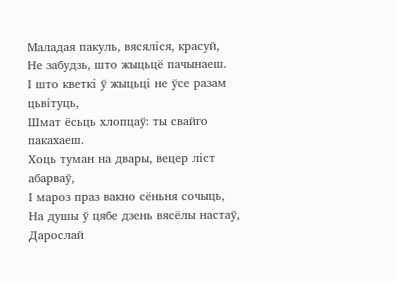Маладая пакуль, вясяліся, красуй,
Не забудзь, што жыцьцё пачынаеш.
І што кветкі ў жыцьці не ўсе разам цьвітуць,
Шмат ёсьць хлопцаў: ты свайго пакахаеш.
Хоць туман на двары, вецер ліст абарваў,
І мароз праз вакно сёньня сочыць,
На душы ў цябе дзень вясёлы настаў,
Дарослай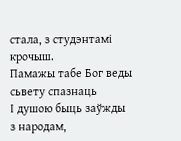стала, з студэнтамі крочыш.
Памажы табе Бог веды сьвету спазнаць
І душою быць заўжды з народам,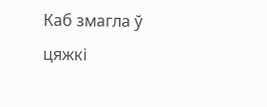Каб змагла ў цяжкі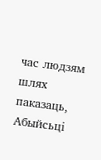час людзям шлях паказаць,
Абыйсьці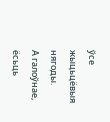ўсе жыцьцёвыя нягоды.
А галоўнае, ёсьць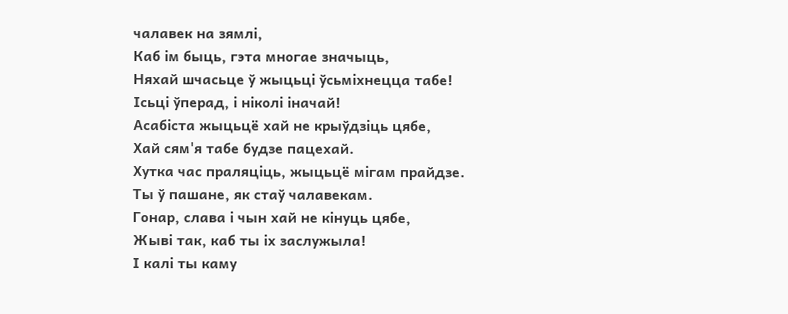чалавек на зямлі,
Каб ім быць, гэта многае значыць,
Няхай шчасьце ў жыцьці ўсьміхнецца табе!
Ісьці ўперад, і ніколі іначай!
Асабіста жыцьцё хай не крыўдзіць цябе,
Хай сям'я табе будзе пацехай.
Хутка час праляціць, жыцьцё мігам прайдзе.
Ты ў пашане, як стаў чалавекам.
Гонар, слава і чын хай не кінуць цябе,
Жыві так, каб ты іх заслужыла!
І калі ты каму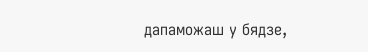дапаможаш у бядзе,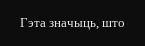Гэта значыць, што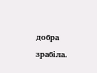добра зрабіла.